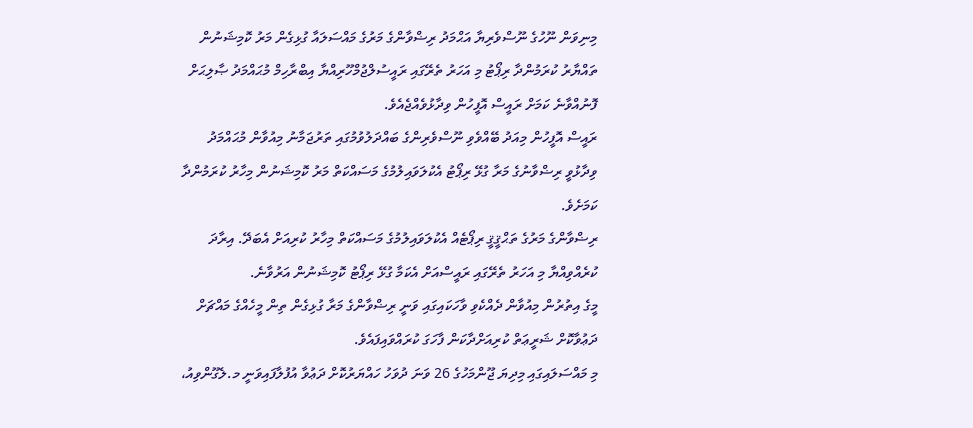މިނިވަން ނޫހުގެ ނޫސްވެރިޔާ އަޙްމަދު ރިޟްވާންގެ މަރުގެ މައްސަލައާ ގުޅިގެން މަރު ކޮމިޝަނުން ތައްޔާރު ކުރަމުންދާ ރިޕޯޓު މި އަހަރު ތެރޭގައި ރައީސުލްޖުމްހޫރިއްޔާ އިބްރާހިމް މުޙައްމަދު ޞާލިޙަށް ފޮނުއްވާނެ ކަމަށް ރައީސް އޮފީހުން ވިދާޅުވެއްޖެއެވެ.
ރައީސް އޮފީހުން މިއަދު ބޭއްވެވި ނޫސްވެރިންގެ ބައްދަލުވުމުގައި ތަރުޖަމާނު މިއުވާން މުޙައްމަދު ވިދާޅުވީ ރިޟްވާނުގެ މަރާ ގުޅޭ ރިޕޯޓު އެކުލަވައިލުމުގެ މަސައްކަތް މަރު ކޮމިޝަނުން މިހާރު ކުރަމުންދާ ކަމަށެވެ.
ރިޟްވާންގެ މަރުގެ ތަޙްޤީޤީ ރިޕޯޓެއް އެކުލަވައިލުމުގެ މަސައްކަތް މިހާރު ކުރިއަށް އެބަދޭ. އިރާދަ ކުރެއްވިއްޔާ މި އަހަރު ތެރޭގައި ރައީސްއަށް އެކަމާ ގުޅޭ ރިޕޯޓު ކޮމިޝަނުން އަރުވާނެ.
މީގެ އިތުރުން މިއުވާން ދެއްކެވި ވާހަކައިގައި ވަނީ ރިޟްވާންގެ މަރާ ގުޅިގެން ތިން މީހެއްގެ މައްޗަށް ދަޢުވާކޮށް ޝަރީޢަތް ކުރިއަށްދާކަން ފާހަގަ ކުރައްވައިފައެވެ.
މި މައްސަލައިގައި މިދިޔަ ޖޫންމަހުގެ 26 ވަނަ ދުވަހު ހައްޔަރުކޮށް ދަޢުވާ އުފުލާފައިވަނީ މ.ލެގޫންވިއު،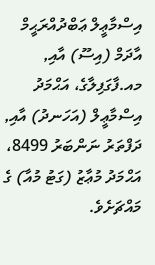އިސްމާޢީލް ޢަބްދުއްރަޙީމް އާދަމް (އިސޫ) އާއި, މއ.ފާގަފިލާގެ، އަޙްމަދު އިސްމާޢީލް (އަހަނދު) އާއި, ދަފްތަރު ނަންބަރު 8499، އަޙްމަދު މުޢާޒު (ގަޓު މުއާ) ގެ މައްޗަށެވެ.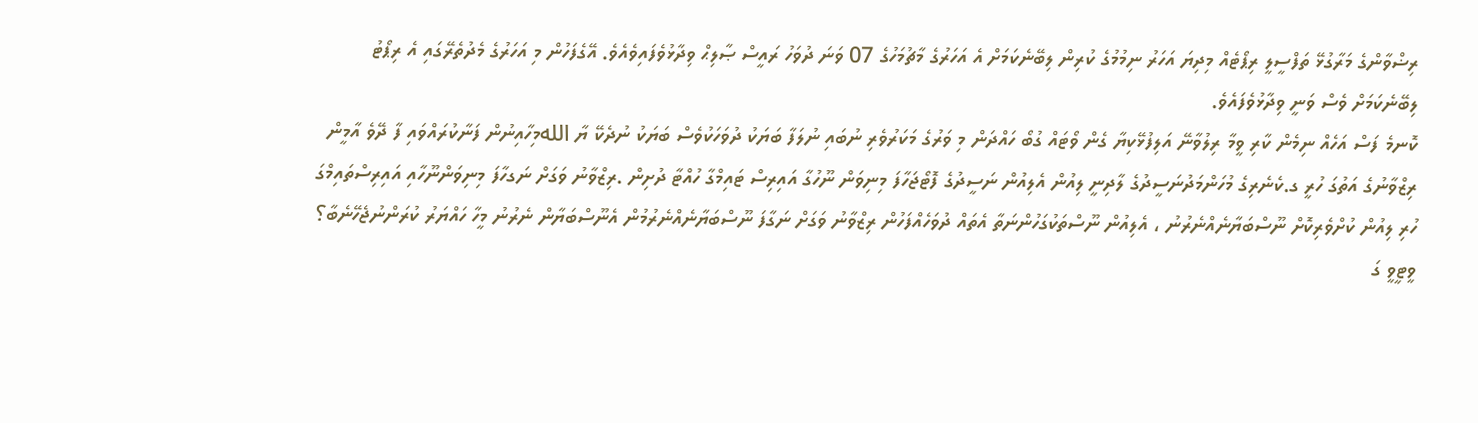ރިޟްވާންގެ މަރާގުޅޭ ތަފްސީލީ ރިޕޯޓެއް މިދިޔަ އަހަރު ނިމުމުގެ ކުރިން ލިބޭނެކަމަށް އެ އަހަރުގެ މާޗުމަހުގެ 07 ވަނަ ދުވަހު ރައީސް ޞާލިޙް ވިދާޅުވެފައިވެއެވެ. އޭގެފަހުން މި އަހަރުގެ މެދުތެރޭގައި އެ ރިޕޯޓު ލިބޭނެކަމަށް ވެސް ވަނީ ވިދާޅުވެފައެވެ.
ކޮނމެ ފަސް އަހެއް ނިމެން ކާރި ވީމާ ރިލުވާނޭ އަލިފުޅޭކިޔާ ގެން ވޯޓައް ގުބޯ ހައްދަން މި ވަރުގެ މަކަރުވެރި ނުބައި ނުލަފާ ބަޔަކު ދުވަހަކުވެސް ބަޔަކު ނުދެކޭ ޔާ اللهމިހާއިނުން ފަނާކުރައްވައި ފާ ދޭވެ އާމީން
ރިޒްވާނުގެ އަތުގަ ހުރީ ގ.ކެނެރިގެ މުހަންމަދުނަސީދުގެ ލާދިނީ ލިއުން އެލިއުން ނަސީދުގެ ފޮޓޯޖަހާފަ މިނިވަން ނޫހުގާ އައިރިސް ޓައިމްގާ ހުއްޓާ ދުށިން .ރިޒްވާނު ވަގަށް ނަގހާފަ މިނިވަންނޫހާއި އައިރިސްތައިމްގަ ހުރި ލިއުން ކުށްވެރިކޮށް ނޫސްބަޔާނެއްނެރުނު ، އެލިއުން ނޫސްތަކުގަހުންނަތާ އެތައް ދުވަހެއްފަހުން ރިޒްވާނު ވަގަށް ނަގާފަ ނޫސްބަޔާނެއްނެރުމުން އެނޫސްބަޔާން ނެރުނު މީހާ ހައްޔަރު ކުރަންނުޖެހޭނެބާ؟ ވީޓީވީ ގަ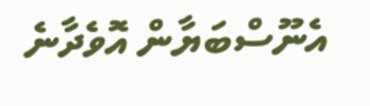އެނޫސްބަޔާން އޮވެދާނެ